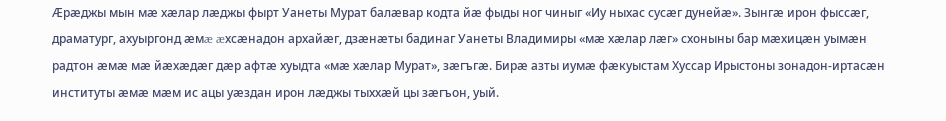Æрæджы мын мæ хæлар лæджы фырт Уанеты Мурат балæвар кодта йæ фыды ног чиныг «Иу ныхас сусæг дунейæ». Зынгæ ирон фыссæг, драматург, ахуыргонд æмæ æхсæнадон архайæг, дзæнæты бадинаг Уанеты Владимиры «мæ хæлар лæг» схоныны бар мæхицæн уымæн радтон æмæ мæ йæхæдæг дæр афтæ хуыдта «мæ хæлар Мурат», зæгъгæ. Бирæ азты иумæ фæкуыстам Хуссар Ирыстоны зонадон-иртасæн институты æмæ мæм ис ацы уæздан ирон лæджы тыххæй цы зæгъон, уый.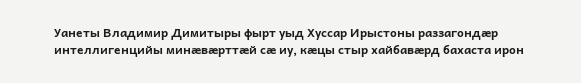Уанеты Владимир Димитыры фырт уыд Хуссар Ирыстоны раззагондæр интеллигенцийы минæвæрттæй сæ иу, кæцы стыр хайбавæрд бахаста ирон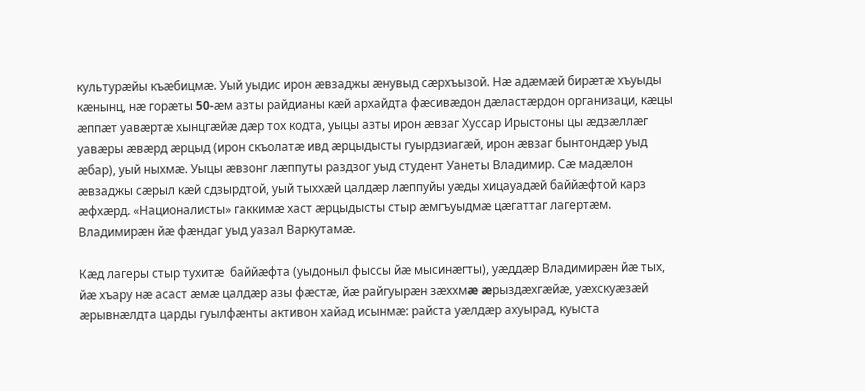культурæйы къæбицмæ. Уый уыдис ирон æвзаджы æнувыд сæрхъызой. Нæ адæмæй бирæтæ хъуыды кæнынц, нæ горæты 50-æм азты райдианы кæй архайдта фæсивæдон дæластæрдон организаци, кæцы æппæт уавæртæ хынцгæйæ дæр тох кодта, уыцы азты ирон æвзаг Хуссар Ирыстоны цы æдзæллæг уавæры æвæрд æрцыд (ирон скъолатæ ивд æрцыдысты гуырдзиагæй, ирон æвзаг бынтондæр уыд æбар), уый ныхмæ. Уыцы æвзонг лæппуты раздзог уыд студент Уанеты Владимир. Сæ мадæлон æвзаджы сæрыл кæй сдзырдтой, уый тыххæй цалдæр лæппуйы уæды хицауадæй баййæфтой карз æфхæрд. «Националисты» гаккимæ хаст æрцыдысты стыр æмгъуыдмæ цæгаттаг лагертæм. Владимирæн йæ фæндаг уыд уазал Варкутамæ.

Кæд лагеры стыр тухитæ  баййæфта (уыдоныл фыссы йæ мысинæгты), уæддæр Владимирæн йæ тых, йæ хъару нæ асаст æмæ цалдæр азы фæстæ, йæ райгуырæн зæххмæ æрыздæхгæйæ, уæхскуæзæй æрывнæлдта царды гуылфæнты активон хайад исынмæ: райста уæлдæр ахуырад, куыста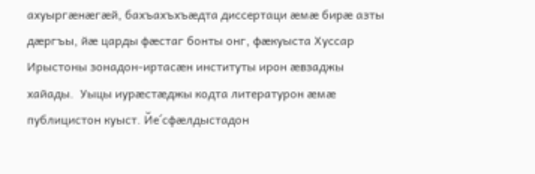ахуыргæнæгæй, бахъахъхъæдта диссертаци æмæ бирæ азты дæргъы, йæ царды фæстаг бонты онг, фæкуыста Хуссар Ирыстоны зонадон-иртасæн институты ирон æвзаджы хайады.  Уыцы иурæстæджы кодта литературон æмæ публицистон куыст. Йе´сфæлдыстадон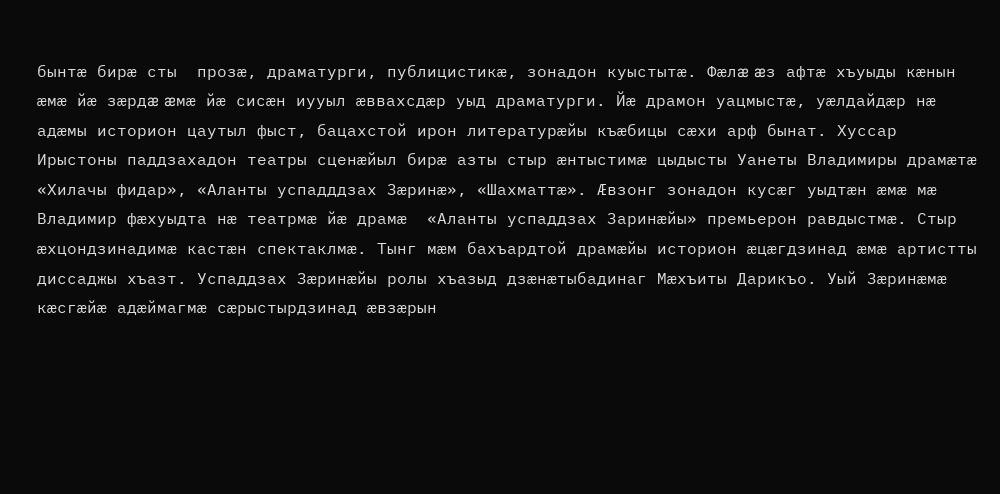бынтæ бирæ сты  прозæ, драматурги, публицистикæ, зонадон куыстытæ. Фæлæ æз афтæ хъуыды кæнын æмæ йæ зæрдæ æмæ йæ сисæн иууыл æввахсдæр уыд драматурги. Йæ драмон уацмыстæ, уæлдайдæр нæ адæмы историон цаутыл фыст, бацахстой ирон литературæйы къæбицы сæхи арф бынат. Хуссар Ирыстоны паддзахадон театры сценæйыл бирæ азты стыр æнтыстимæ цыдысты Уанеты Владимиры драмæтæ «Хилачы фидар», «Аланты успадддзах Зæринæ», «Шахматтæ». Æвзонг зонадон кусæг уыдтæн æмæ мæ Владимир фæхуыдта нæ театрмæ йæ драмæ  «Аланты успаддзах Заринæйы» премьерон равдыстмæ. Стыр æхцондзинадимæ кастæн спектаклмæ. Тынг мæм бахъардтой драмæйы историон æцæгдзинад æмæ артистты диссаджы хъазт. Успаддзах Зæринæйы ролы хъазыд дзæнæтыбадинаг Мæхъиты Дарикъо. Уый Зæринæмæ кæсгæйæ адæймагмæ сæрыстырдзинад æвзæрын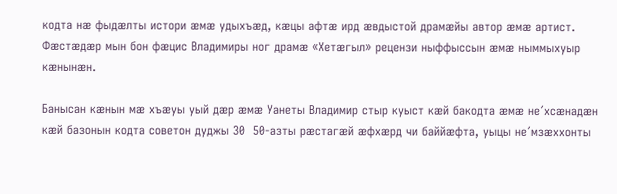кодта нæ фыдæлты истори æмæ удыхъæд, кæцы афтæ ирд æвдыстой драмæйы автор æмæ артист. Фæстæдæр мын бон фæцис Владимиры ног драмæ «Хетæгыл» рецензи ныффыссын æмæ ныммыхуыр кæнынæн.

Банысан кæнын мæ хъæуы уый дæр æмæ Уанеты Владимир стыр куыст кæй бакодта æмæ не´хсæнадæн кæй базонын кодта советон дуджы 30  50-азты рæстагæй æфхæрд чи баййæфта, уыцы не´мзæххонты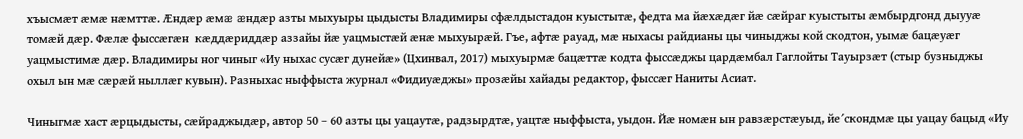хъысмæт æмæ нæмттæ. Æндæр æмæ æндæр азты мыхуыры цыдысты Владимиры сфæлдыстадон куыстытæ, федта ма йæхæдæг йæ сæйраг куыстыты æмбырдгонд дыууæ томæй дæр. Фæлæ фыссæгæн  кæддæриддæр аззайы йæ уацмыстæй æнæ мыхуырæй. Гъе, афтæ рауад, мæ ныхасы райдианы цы чиныджы кой скодтон, уымæ бацæуæг уацмыстимæ дæр. Владимиры ног чиныг «Иу ныхас сусæг дунейæ» (Цхинвал, 2017) мыхуырмæ бацæттæ кодта фыссæджы цардæмбал Гаглойты Тауырзæт (стыр бузныджы охыл ын мæ сæрæй ныллæг кувын). Разныхас ныффыста журнал «Фидиуæджы» прозæйы хайады редактор, фыссæг Наниты Асиат.

Чиныгмæ хаст æрцыдысты, сæйраджыдæр, автор 50 – 60 азты цы уацаутæ, радзырдтæ, уацтæ ныффыста, уыдон. Йæ номæн ын равзæрстæуыд, йе´скондмæ цы уацау бацыд «Иу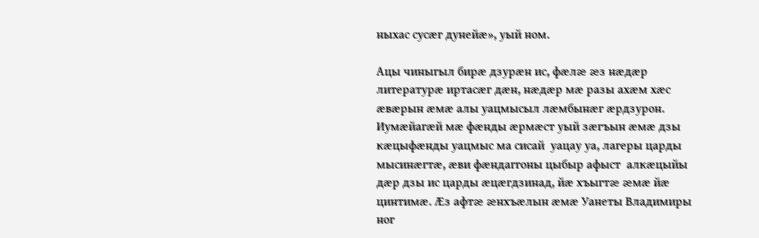ныхас сусæг дунейæ», уый ном.

Ацы чиныгыл бирæ дзурæн ис, фæлæ æз нæдæр литературæ иртасæг дæн, нæдæр мæ разы ахæм хæс æвæрын æмæ алы уацмысыл лæмбынæг æрдзурон. Иумæйагæй мæ фæнды æрмæст уый зæгъын æмæ дзы кæцыфæнды уацмыс ма сисай  уацау уа, лагеры царды мысинæгтæ, æви фæндаггоны цыбыр афыст  алкæцыйы дæр дзы ис царды æцæгдзинад, йæ хъыгтæ æмæ йæ цинтимæ. Æз афтæ æнхъæлын æмæ Уанеты Владимиры ног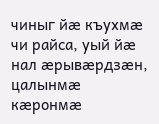чиныг йæ къухмæ чи райса, уый йæ нал æрывæрдзæн, цалынмæ кæронмæ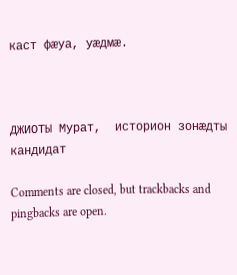каст фæуа, уæдмæ.



ДЖИОТЫ Мурат,  историон зонæдты кандидат

Comments are closed, but trackbacks and pingbacks are open.